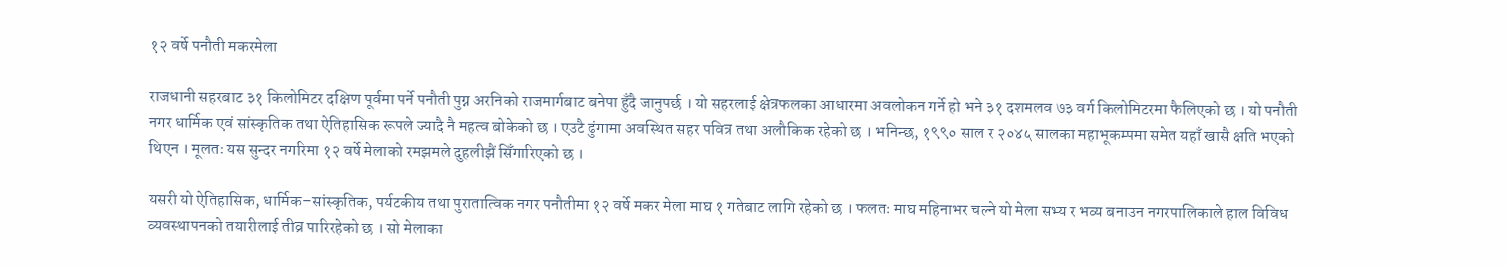१२ वर्षे पनौती मकरमेला

राजधानी सहरबाट ३१ किलोमिटर दक्षिण पूर्वमा पर्ने पनौती पुग्न अरनिको राजमार्गबाट बनेपा हुँदै जानुपर्छ । यो सहरलाई क्षेत्रफलका आधारमा अवलोकन गर्ने हो भने ३१ दशमलव ७३ वर्ग किलोमिटरमा फैलिएको छ । यो पनौती नगर धार्मिक एवं सांस्कृतिक तथा ऐतिहासिक रूपले ज्यादै नै महत्व बोकेको छ । एउटै ढुंगामा अवस्थित सहर पवित्र तथा अलौकिक रहेको छ । भनिन्छ, १९९० साल र २०४५ सालका महाभूकम्पमा समेत यहाँ खासै क्षति भएको थिएन । मूलतः यस सुन्दर नगरिमा १२ वर्षे मेलाको रमझमले दुहलीझैं सिँगारिएको छ ।

यसरी यो ऐतिहासिक, धार्मिक–सांस्कृतिक, पर्यटकीय तथा पुरातात्विक नगर पनौतीमा १२ वर्षे मकर मेला माघ १ गतेबाट लागि रहेको छ । फलतः माघ महिनाभर चल्ने यो मेला सभ्य र भव्य बनाउन नगरपालिकाले हाल विविध व्यवस्थापनको तयारीलाई तीव्र पारिरहेको छ । सो मेलाका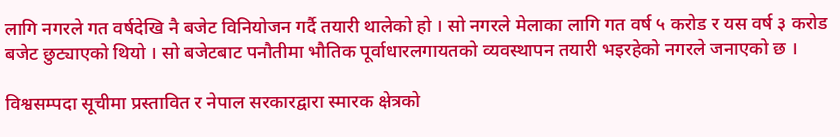लागि नगरले गत वर्षदेखि नै बजेट विनियोजन गर्दै तयारी थालेको हो । सो नगरले मेलाका लागि गत वर्ष ५ करोड र यस वर्ष ३ करोड बजेट छुट्याएको थियो । सो बजेटबाट पनौतीमा भौतिक पूर्वाधारलगायतको व्यवस्थापन तयारी भइरहेको नगरले जनाएको छ ।

विश्वसम्पदा सूचीमा प्रस्तावित र नेपाल सरकारद्वारा स्मारक क्षेत्रको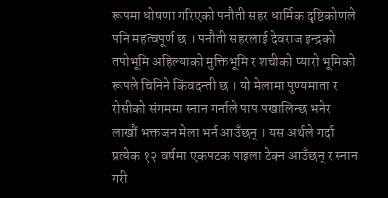रूपमा धोषणा गरिएको पनौती सहर धार्मिक दृष्टिकोणले पनि महत्वपूर्ण छ । पनौती सहरलाई देवराज इन्द्रको तपोभूमि अहिल्याको मुक्तिभूमि र शचीको प्यारो भूमिको रूपले चिनिने किंवदन्ती छ । यो मेलामा पुण्यमाता र रोसीको संगममा स्नान गर्नाले पाप पखालिन्छ भनेर लाखौं भक्तजन मेला भर्न आउँछन् । यस अर्थले गर्दा प्रत्येक १२ वर्षमा एकपटक पाइला टेक्न आउँछन् र स्नान गरी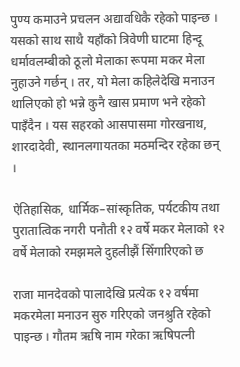पुण्य कमाउने प्रचलन अद्यावधिकै रहेको पाइन्छ । यसको साथ साथै यहाँको त्रिवेणी घाटमा हिन्दू धर्मावलम्बीको ठूलो मेलाका रूपमा मकर मेला नुहाउने गर्छन् । तर, यो मेला कहिलेदेखि मनाउन थालिएको हो भन्ने कुनै खास प्रमाण भने रहेको पाइँदैन । यस सहरको आसपासमा गोरखनाथ, शारदादेवी, स्थानलगायतका मठमन्दिर रहेका छन् ।

ऐतिहासिक, धार्मिक–सांस्कृतिक, पर्यटकीय तथा पुरातात्विक नगरी पनौती १२ वर्षे मकर मेलाको १२ वर्षे मेलाको रमझमले दुहलीझैं सिँगारिएको छ

राजा मानदेवको पालादेखि प्रत्येक १२ वर्षमा मकरमेला मनाउन सुरु गरिएको जनश्रुति रहेको पाइन्छ । गौतम ऋषि नाम गरेका ऋषिपत्नी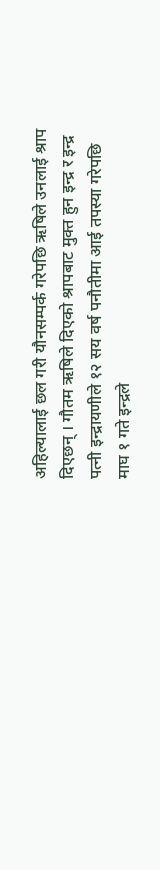अहिल्यालाई छल गरी यौनसम्पर्क गरेपछि ऋषिले उनलाई श्राप दिएछन् । गौतम ऋषिले दिएको श्रापबाट मुक्त हुन इन्द्र र इन्द्र पत्नी इन्द्रायणीले १२ सय वर्ष पनौतीमा आई तपस्या गरेपछि माघ १ गते इन्द्रले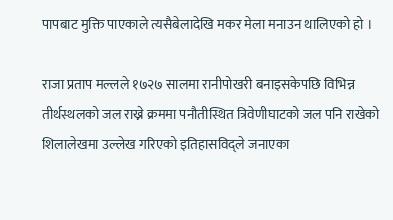पापबाट मुक्ति पाएकाले त्यसैबेलादेखि मकर मेला मनाउन थालिएको हो ।

राजा प्रताप मल्लले १७२७ सालमा रानीपोखरी बनाइसकेपछि विभिन्न तीर्थस्थलको जल राख्ने क्रममा पनौतीस्थित त्रिवेणीघाटको जल पनि राखेको शिलालेखमा उल्लेख गरिएको इतिहासविद्ले जनाएका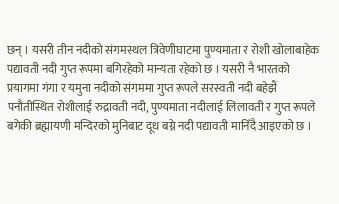छन् । यसरी तीन नदीको संगमस्थल त्रिवेणीघाटमा पुण्यमाता र रोशी खोलाबाहेक पद्यावती नदी गुप्त रूपमा बगिरहेको मान्यता रहेको छ । यसरी नै भारतको प्रयागमा गंगा र यमुना नदीको संगममा गुप्त रूपले सरस्वती नदी बहेझैं पनौतीस्थित रोशीलाई रुद्रावती नदी, पुण्यमाता नदीलाई लिलावती र गुप्त रूपले बगेकी ब्रह्मायणी मन्दिरको मुनिबाट दूध बग्ने नदी पद्यावती मानिँदै आइएको छ ।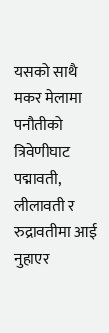यसको साथै मकर मेलामा पनौतीको त्रिवेणीघाट पद्मावती, लीलावती र रुद्रावतीमा आई नुहाएर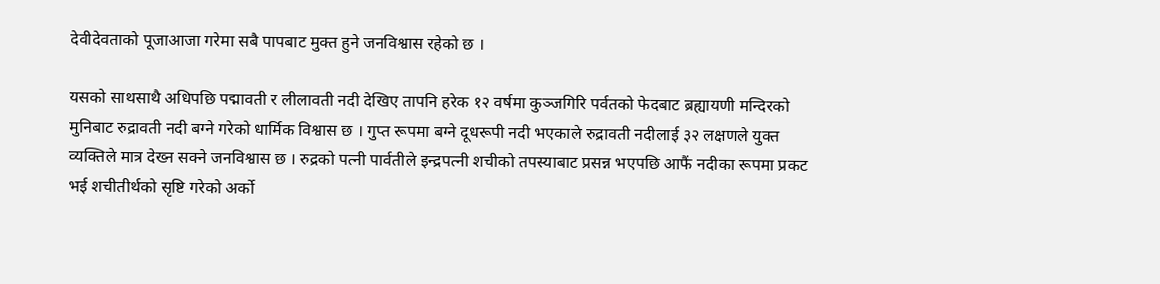देवीदेवताको पूजाआजा गरेमा सबै पापबाट मुक्त हुने जनविश्वास रहेको छ ।

यसको साथसाथै अधिपछि पद्मावती र लीलावती नदी देखिए तापनि हरेक १२ वर्षमा कुञ्जगिरि पर्वतको फेदबाट ब्रह्यायणी मन्दिरको मुनिबाट रुद्रावती नदी बग्ने गरेको धार्मिक विश्वास छ । गुप्त रूपमा बग्ने दूधरूपी नदी भएकाले रुद्रावती नदीलाई ३२ लक्षणले युक्त व्यक्तिले मात्र देख्न सक्ने जनविश्वास छ । रुद्रको पत्नी पार्वतीले इन्द्रपत्नी शचीको तपस्याबाट प्रसन्न भएपछि आफैं नदीका रूपमा प्रकट भई शचीतीर्थको सृष्टि गरेको अर्को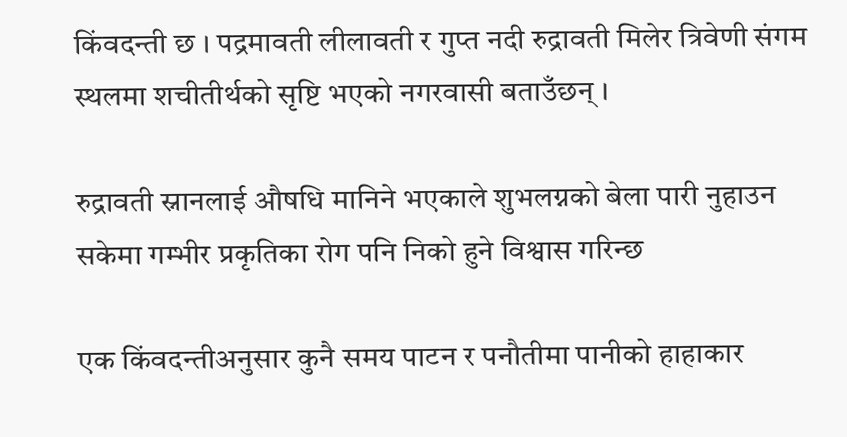किंवदन्ती छ । पद्रमावती लीलावती र गुप्त नदी रुद्रावती मिलेर त्रिवेणी संगम स्थलमा शचीतीर्थको सृष्टि भएको नगरवासी बताउँछन् ।

रुद्रावती स्नानलाई औषधि मानिने भएकाले शुभलग्नको बेला पारी नुहाउन सकेमा गम्भीर प्रकृतिका रोग पनि निको हुने विश्वास गरिन्छ

एक किंवदन्तीअनुसार कुनै समय पाटन र पनौतीमा पानीको हाहाकार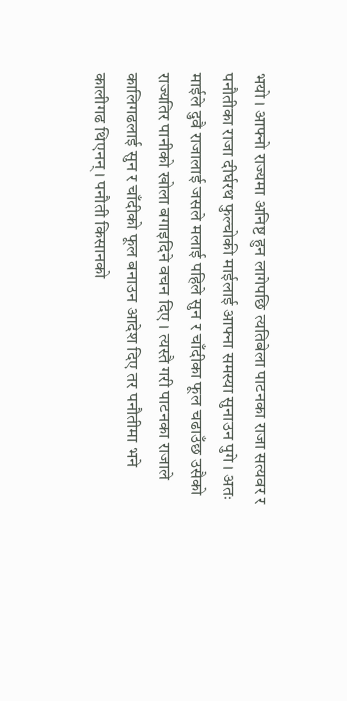भयो । आफ्नो राज्यमा अनिष्ट हुन लागेपछि त्यतिबेला पाटनका राजा सत्यवर र पनौतीका राजा दीर्घरथ फुल्चोकी माईलाई आफ्ना समस्या सुनाउन पुगे । अतः माईले दुवै राजालाई जसले मलाई पहिले सुन र चाँदीका फूल चढाउँछ उसैको राज्यतिर पानीको खोला बगाइदिने वचन दिए । त्यस्तै गरी पाटनका राजाले कालिगढलाई सुन र चाँदीको फूल बनाउन आदेश दिए तर पनौतीमा भने कालीगढ थिएनन् । पनौती किसानको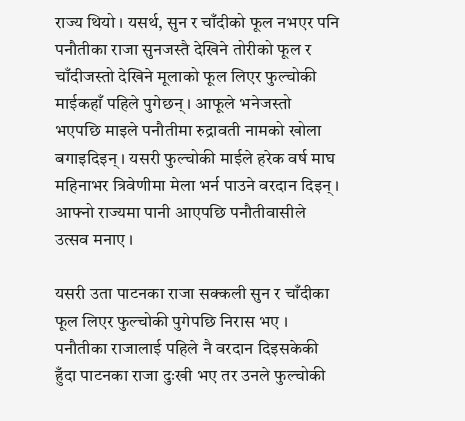राज्य थियो । यसर्थ, सुन र चाँदीको फूल नभएर पनि पनौतीका राजा सुनजस्तै देखिने तोरीको फूल र चाँदीजस्तो देखिने मूलाको फूल लिएर फुल्चोकी माईकहाँ पहिले पुगेछन् । आफूले भनेजस्तो भएपछि माइले पनौतीमा रुद्रावती नामको खोला बगाइदिइन् । यसरी फुल्चोकी माईले हरेक वर्ष माघ महिनाभर त्रिवेणीमा मेला भर्न पाउने वरदान दिइन् । आफ्नो राज्यमा पानी आएपछि पनौतीवासीले उत्सव मनाए ।

यसरी उता पाटनका राजा सक्कली सुन र चाँदीका फूल लिएर फुल्चोकी पुगेपछि निरास भए । पनौतीका राजालाई पहिले नै वरदान दिइसकेकी हुँदा पाटनका राजा दुःखी भए तर उनले फुल्चोकी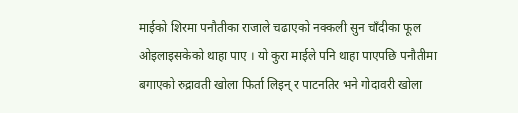माईको शिरमा पनौतीका राजाले चढाएको नक्कली सुन चाँदीका फूल ओइलाइसकेको थाहा पाए । यो कुरा माईले पनि थाहा पाएपछि पनौतीमा बगाएको रुद्रावती खोला फिर्ता लिइन् र पाटनतिर भने गोदावरी खोला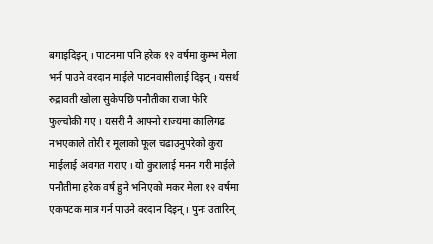बगाइदिइन् । पाटनमा पनि हरेक १२ वर्षमा कुम्भ मेला भर्न पाउने वरदान माईले पाटनवासीलाई दिइन् । यसर्थ रुद्रावती खोला सुकेपछि पनौतीका राजा फेरि फुल्चोकी गए । यसरी नै आफ्नो राज्यमा कालिगढ नभएकाले तोरी र मूलाको फूल चढाउनुपरेको कुरा माईलाई अवगत गराए । यो कुरालाई मनन गरी माईले पनौतीमा हरेक वर्ष हुने भनिएको मकर मेला १२ वर्षमा एकपटक मात्र गर्न पाउने वरदान दिइन् । पुनः उतारिन्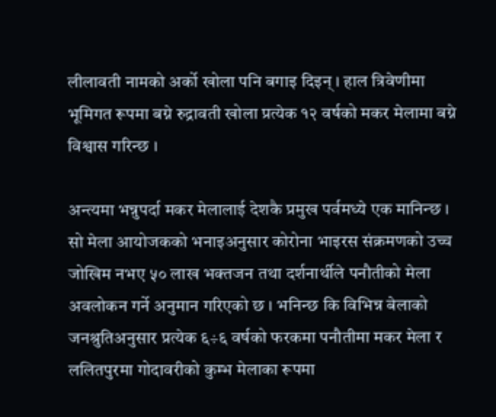लीलावती नामको अर्को खोला पनि बगाइ दिइन् । हाल त्रिवेणीमा भूमिगत रूपमा बग्ने रुद्रावती खोला प्रत्येक १२ वर्षको मकर मेलामा बग्ने विश्वास गरिन्छ ।

अन्त्यमा भन्नुपर्दा मकर मेलालाई देशकै प्रमुख पर्वमध्ये एक मानिन्छ । सो मेला आयोजकको भनाइअनुसार कोरोना भाइरस संक्रमणको उच्च जोखिम नभए ५० लाख भक्तजन तथा दर्शनार्थीले पनौतीको मेला अवलोकन गर्ने अनुमान गरिएको छ । भनिन्छ कि विभिन्न बेलाको जनश्रुतिअनुसार प्रत्येक ६÷६ वर्षको फरकमा पनौतीमा मकर मेला र ललितपुरमा गोदावरीको कुम्भ मेलाका रूपमा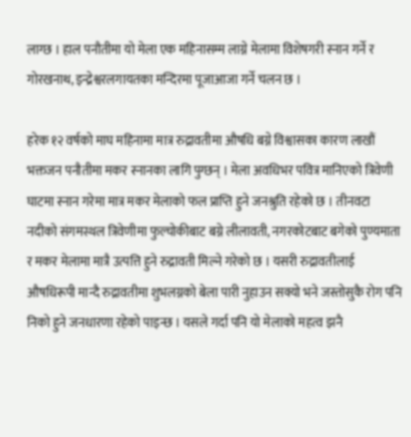लाग्छ । हाल पनौतीमा यो मेला एक महिनासम्म लाग्ने मेलामा विशेषगरी स्नान गर्ने र गोरखनाथ, इन्द्रेश्वरलगायतका मन्दिरमा पूजाआजा गर्ने चलन छ ।

हरेक १२ वर्षको माघ महिनामा मात्र रुद्रावतीमा औषधि बग्ने विश्वासका कारण लाखौं भक्तजन पनौतीमा मकर स्नानका लागि पुग्छन् । मेला अवधिभर पवित्र मानिएको त्रिवेणी घाटमा स्नान गरेमा मात्र मकर मेलाको फल प्राप्ति हुने जनश्रुति रहेको छ । तीनवटा नदीको संगमस्थल त्रिवेणीमा फुल्चोकीबाट बग्ने लीलावती, नगरकोटबाट बगेको पुण्यमाता र मकर मेलामा मात्रै उत्पत्ति हुने रुद्रावती मिल्ने गरेको छ । यसरी रुद्रावतीलाई औषधिरूपी मान्दै रुद्रावतीमा शुभलग्नको बेला पारी नुहाउन सक्यो भने जस्तोसुकै रोग पनि निको हुने जनधारणा रहेको पाइन्छ । यसले गर्दा पनि यो मेलाको महत्व झनै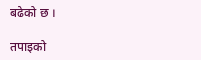बढेको छ ।

तपाइको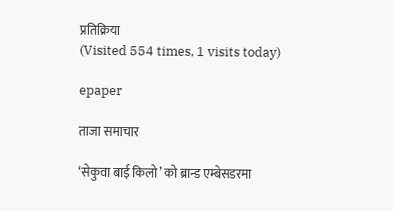प्रतिक्रिया
(Visited 554 times, 1 visits today)

epaper

ताजा समाचार

‘सेकुवा बाई किलो’ को ब्रान्ड एम्बेसडरमा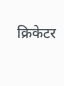क्रिकेटर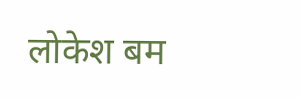लोकेश बम